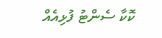ކޮކާ ސެންޓު ފުޅިއެއް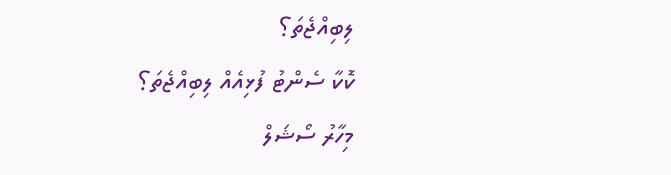ލިބިއްޖެތަ؟
ކޮކާ ސެންޓު ފުޅިއެއް ލިބިއްޖެތަ؟
މިހާރު ސޯޝަލް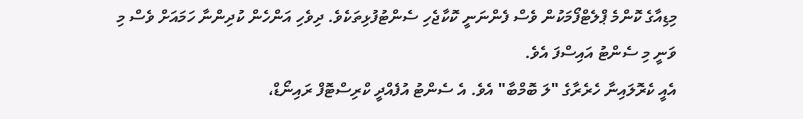މިޑިއާގެ ކޮންމެ ޕްލެޓްފޯމަކުން ވެސް ފެންނަނީ ކޮކާޖެހި ސެންޓުފުޅިތަކެވެ. ދިވެހި އަންހެން ކުދިންނާ ހަމައަށް ވެސް މި ވަނީ މި ސެންޓު އައިސްފަ އެވެ.
އެއީ ކެރޮލައިނާ ހެރެރާގެ "ލަ ބޮމްބާ" އެވެ. އެ ސެންޓު އުފެއްދީ ކްރިސްޓޮފް ރައިނޯޑް،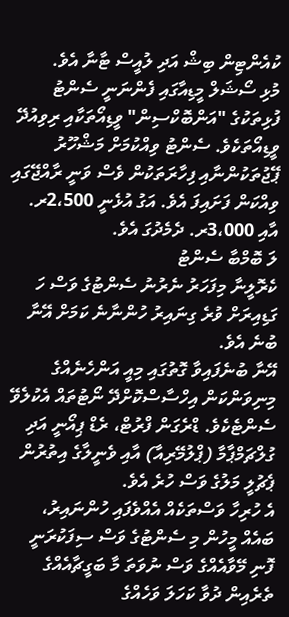ކުއެންޓިން ބިޝް އަދި ލުއީސް ޓާނާ އެވެ.
މުޅި ސޯޝަލް މީޑިއާގައި ފެންނަނީ ސެންޓު ފުޅިތަކުގެ "އަންބޮކްސިން" ވީޑިއޯތަކާއި ރިވިއުދޭ ވީޑިއޯތަކެވެ. ސެންޓު ވިއްކުމަށް މަޝްހޫރު ޕޭޖުތަކުންނާއި ފިހާރަތަކުން ވެސް ވަނީ ރާއްޖޭގައި ވިއްކަން ފަށައިފަ އެވެ. އަގު އުޅެނީ 2،500ރ. އާއި 3،000ރ. ދެމެދުގަ އެވެ.
ލަ ބޮމްބާ ސެންޓު
ކެރޮލީނާ މިފަހަރު ނެރުނު ސެންޓުގެ ވަސް ހަ ގަޑިއިރަށް ވުރެ ގިނައިރު ހުންނާނެ ކަމަށް އޭނާ ބުނެ އެވެ.
އޭނާ ބުނެފައިވާ ގޮތުގައި މިއީ އަންހެނެއްގެ މިނިވަންކަން އިހްސާސްކޮށްދޭ ނޯޓުތައް އެކުލެވޭ ސެންޓެކެވެ. ޑްރެގަން ފްރުޓް، ރެޑް ޕިއޯނީ އަދި ގުލްޗަމްޕާމާ (ޕްލުމޭރިއާ) އާއި ވެނީލާގެ އިތުރުން ޕެޗުލީ މަލުގެ ވަސް ހުރެ އެވެ.
އެ ހުރިހާ ވަސްތަކެއް އެއްވެފައި ހުންނައިރު، ބައެއް މީހުން މި ސެންޓުގެ ވަސް ސިފަކުރަނީ ފޮނި މޭވާއެއްގެ ވަސް ނުވަތަ މާ ބަގީޗާއެއްގެ ތެރެއިން ދުވާ ކަހަލަ ވަހެއްގެ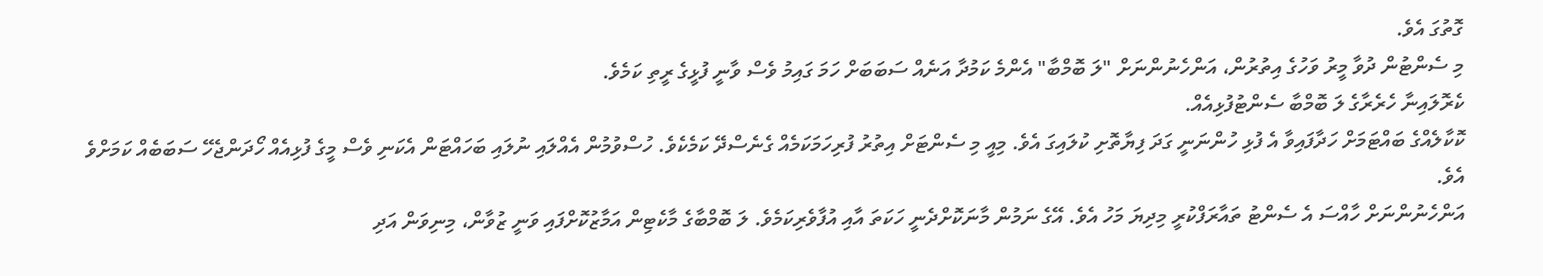ގޮތުގަ އެވެ.
މި ސެންޓުން ދުވާ މީރު ވަހުގެ އިތުރުން، އަންހެނުންނަށް "ލަ ބޮމްބާ" އެންމެ ކަމުދާ އަނެއް ސަބަބަށް ހަމަ ގައިމު ވެސް ވާނީ ފުޅީގެ ރީތި ކަމެވެ.
ކެރޮލައިނާ ހެރެރާގެ ލަ ބޮމްބާ ސެންޓުފުޅިއެއް.
ކޮކާލެއްގެ ބައްޓަމަށް ހަދާފައިވާ އެ ފުޅި ހުންނަނީ ގަދަ ފިޔާތޮށި ކުލައިގަ އެވެ. މިއީ މި ސެންޓަށް އިތުރު ފުރިހަމަކަމެއް ގެނެސްދޭ ކަމެކެވެ. ހުސްވުމުން އެއްލައި ނުލައި ބަހައްޓަން އެކަނި ވެސް މީގެ ފުޅިއެއް ހޯދަންޖެހޭ ސަބަބެއް ކަމަށްވެ އެވެ.
އަންހެނުންނަށް ހާއްސަ އެ ސެންޓު ތައާރަފްކުރީ މިދިޔަ މަހު އެވެ. އޭގެ ނަމުން މާނަކޮށްދެނީ ހަކަތަ އާއި އުފާވެރިކަމެވެ. ލަ ބޮމްބާގެ މާކެޓިން އަމާޒުކޮށްފައި ވަނީ ޒުވާން، މިނިވަން އަދި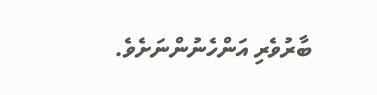ބާރުވެރި އަންހެނުންނަށެވެ.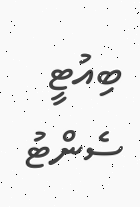ބިއުޓީ ސެންޓު